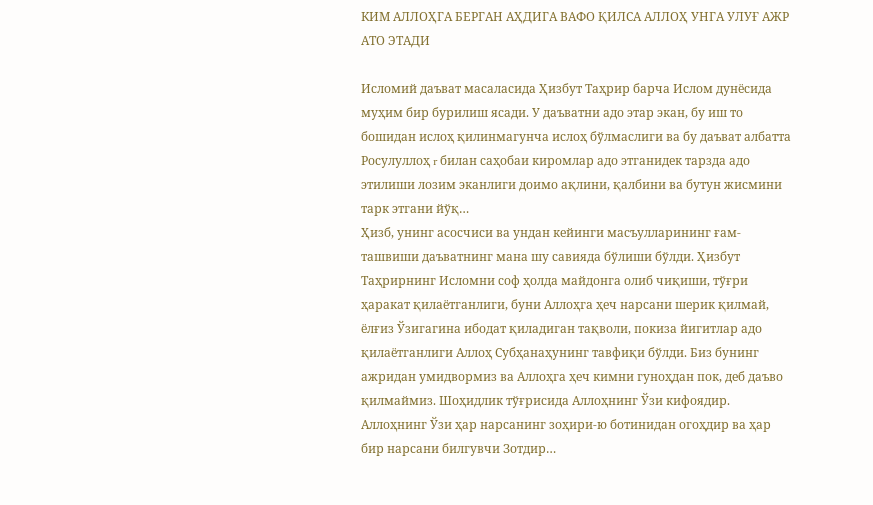КИМ АЛЛОҲГА БЕРГАН АҲДИГА ВАФО ҚИЛСА АЛЛОҲ УНГА УЛУҒ АЖР АТО ЭТАДИ

Исломий даъват масаласида Ҳизбут Таҳрир барча Ислом дунёсида муҳим бир бурилиш ясади. У даъватни адо этар экан, бу иш то бошидан ислоҳ қилинмагунча ислоҳ бўлмаслиги ва бу даъват албатта Росулуллоҳ r билан саҳобаи киромлар адо этганидек тарзда адо этилиши лозим эканлиги доимо ақлини, қалбини ва бутун жисмини тарк этгани йўқ…
Ҳизб, унинг асосчиси ва ундан кейинги масъулларининг ғам-ташвиши даъватнинг мана шу савияда бўлиши бўлди. Ҳизбут Таҳрирнинг Исломни соф ҳолда майдонга олиб чиқиши, тўғри ҳаракат қилаётганлиги, буни Аллоҳга ҳеч нарсани шерик қилмай, ёлғиз Ўзигагина ибодат қиладиган тақволи, покиза йигитлар адо қилаётганлиги Аллоҳ Субҳанаҳунинг тавфиқи бўлди. Биз бунинг ажридан умидвормиз ва Аллоҳга ҳеч кимни гуноҳдан пок, деб даъво қилмаймиз. Шоҳидлик тўғрисида Аллоҳнинг Ўзи кифоядир. Аллоҳнинг Ўзи ҳар нарсанинг зоҳири-ю ботинидан огоҳдир ва ҳар бир нарсани билгувчи Зотдир…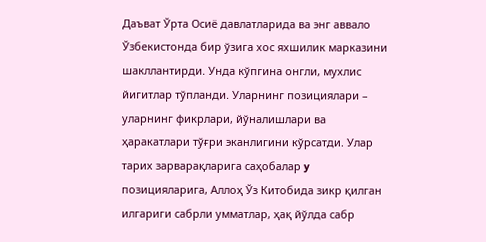Даъват Ўрта Осиё давлатларида ва энг аввало Ўзбекистонда бир ўзига хос яхшилик марказини шакллантирди. Унда кўпгина онгли, мухлис йигитлар тўпланди. Уларнинг позициялари – уларнинг фикрлари, йўналишлари ва ҳаракатлари тўғри эканлигини кўрсатди. Улар тарих зарварақларига саҳобалар y позицияларига, Аллоҳ Ўз Китобида зикр қилган илгариги сабрли умматлар, ҳақ йўлда сабр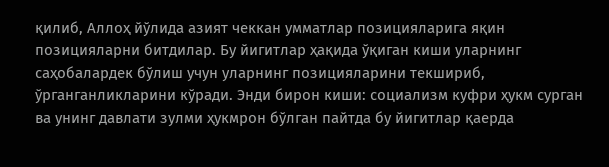қилиб, Аллоҳ йўлида азият чеккан умматлар позицияларига яқин позицияларни битдилар. Бу йигитлар ҳақида ўқиган киши уларнинг саҳобалардек бўлиш учун уларнинг позицияларини текшириб, ўрганганликларини кўради. Энди бирон киши: социализм куфри ҳукм сурган ва унинг давлати зулми ҳукмрон бўлган пайтда бу йигитлар қаерда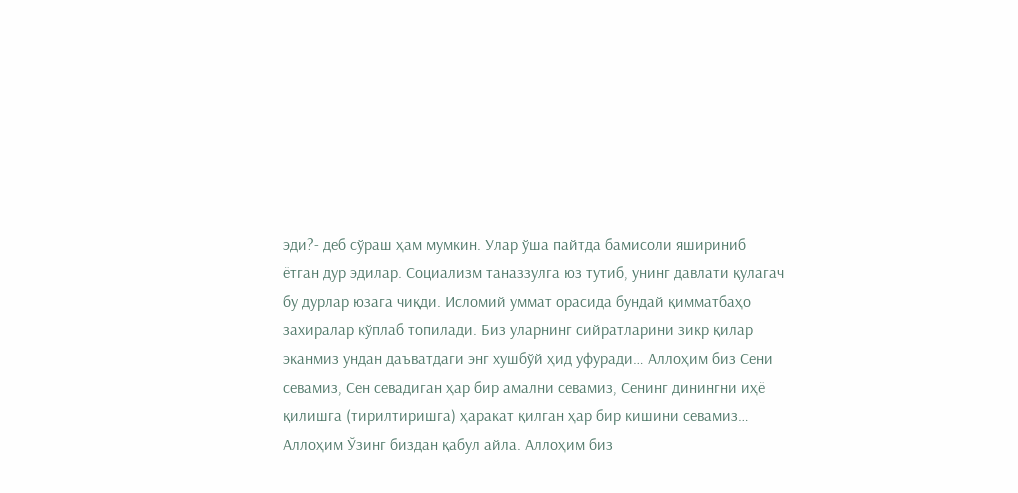эди?- деб сўраш ҳам мумкин. Улар ўша пайтда бамисоли яшириниб ётган дур эдилар. Социализм таназзулга юз тутиб, унинг давлати қулагач бу дурлар юзага чиқди. Исломий уммат орасида бундай қимматбаҳо захиралар кўплаб топилади. Биз уларнинг сийратларини зикр қилар эканмиз ундан даъватдаги энг хушбўй ҳид уфуради… Аллоҳим биз Сени севамиз, Сен севадиган ҳар бир амални севамиз, Сенинг динингни иҳё қилишга (тирилтиришга) ҳаракат қилган ҳар бир кишини севамиз… Аллоҳим Ўзинг биздан қабул айла. Аллоҳим биз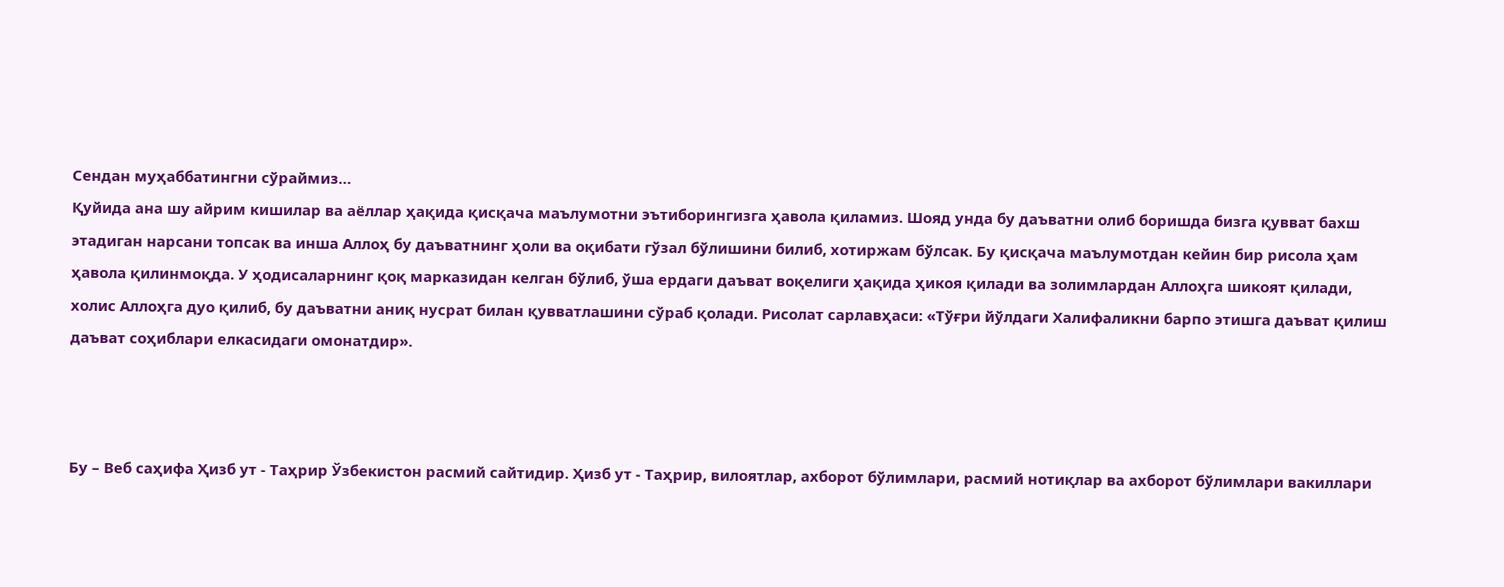Сендан муҳаббатингни сўраймиз…
Қуйида ана шу айрим кишилар ва аёллар ҳақида қисқача маълумотни эътиборингизга ҳавола қиламиз. Шояд унда бу даъватни олиб боришда бизга қувват бахш этадиган нарсани топсак ва инша Аллоҳ бу даъватнинг ҳоли ва оқибати гўзал бўлишини билиб, хотиржам бўлсак. Бу қисқача маълумотдан кейин бир рисола ҳам ҳавола қилинмоқда. У ҳодисаларнинг қоқ марказидан келган бўлиб, ўша ердаги даъват воқелиги ҳақида ҳикоя қилади ва золимлардан Аллоҳга шикоят қилади, холис Аллоҳга дуо қилиб, бу даъватни аниқ нусрат билан қувватлашини сўраб қолади. Рисолат сарлавҳаси: «Тўғри йўлдаги Халифаликни барпо этишга даъват қилиш даъват соҳиблари елкасидаги омонатдир».



Бу – Веб саҳифа Ҳизб ут - Таҳрир Ўзбекистон расмий сайтидир. Ҳизб ут - Таҳрир, вилоятлар, ахборот бўлимлари, расмий нотиқлар ва ахборот бўлимлари вакиллари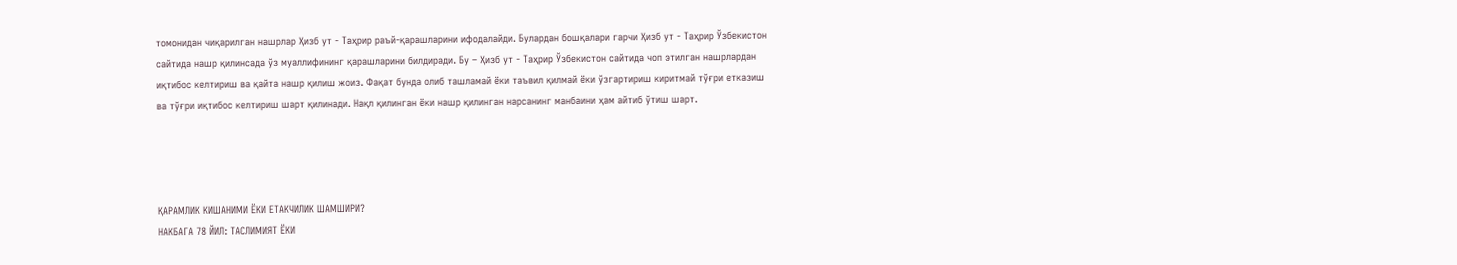томонидан чиқарилган нашрлар Ҳизб ут - Таҳрир раъй-қарашларини ифодалайди. Булардан бошқалари гарчи Ҳизб ут - Таҳрир Ўзбекистон сайтида нашр қилинсада ўз муаллифининг қарашларини билдиради. Бу – Ҳизб ут - Таҳрир Ўзбекистон сайтида чоп этилган нашрлардан иқтибос келтириш ва қайта нашр қилиш жоиз. Фақат бунда олиб ташламай ёки таъвил қилмай ёки ўзгартириш киритмай тўғри етказиш ва тўғри иқтибос келтириш шарт қилинади. Нақл қилинган ёки нашр қилинган нарсанинг манбаини ҳам айтиб ўтиш шарт.




ҚАРАМЛИК КИШАНИМИ ЁКИ ЕТАКЧИЛИК ШАМШИРИ?
НАКБАГА 78 ЙИЛ: ТАСЛИМИЯТ ЁКИ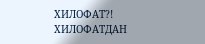ХИЛОФАТ?!
ХИЛОФАТДАН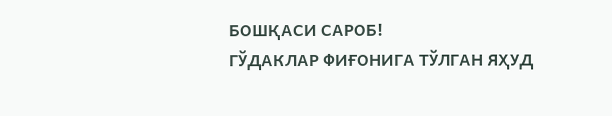БОШҚАСИ САРОБ!
ГЎДАКЛАР ФИҒОНИГА ТЎЛГАН ЯҲУД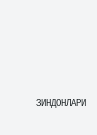ЗИНДОНЛАРИ